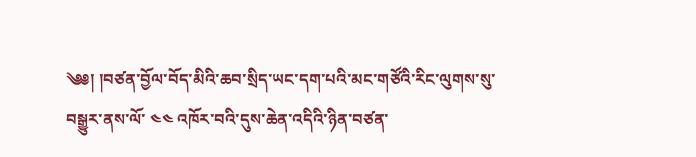༄༅། །བཙན་བྱོལ་བོད་མིའི་ཆབ་སྲིད་ཡང་དག་པའི་མང་གཙོའི་རིང་ལུགས་སུ་བསྒྱུར་ནས་ལོ་ ༤༤ འཁོར་བའི་དུས་ཆེན་འདིའི་ཉིན་བཙན་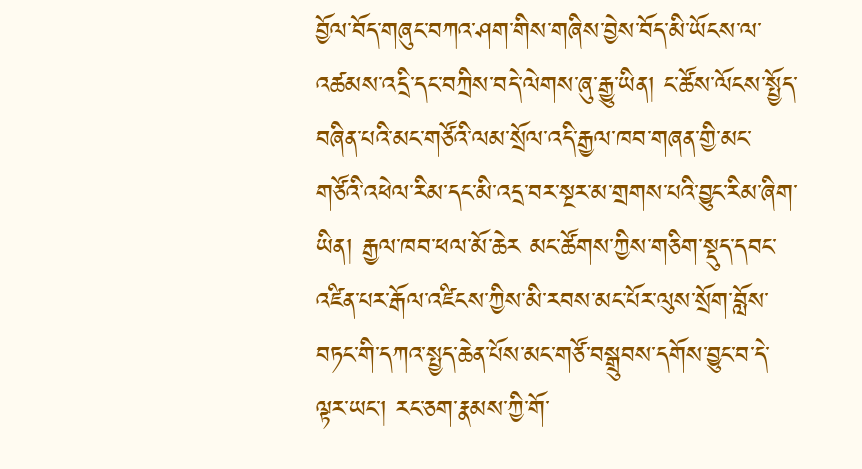བྱོལ་བོད་གཞུང་བཀའ་ཤག་གིས་གཞིས་བྱེས་བོད་མི་ཡོངས་ལ་འཚམས་འདྲི་དང་བཀྲིས་བདེ་ལེགས་ཞུ་རྒྱུ་ཡིན། ང་ཚོས་ལོངས་སྤྱོད་བཞིན་པའི་མང་གཙོའི་ལམ་སྲོལ་འདི་རྒྱལ་ཁབ་གཞན་གྱི་མང་གཙོའི་འཕེལ་རིམ་དང་མི་འདྲ་བར་སྔར་མ་གྲགས་པའི་བྱུང་རིམ་ཞིག་ཡིན། རྒྱལ་ཁབ་ཕལ་མོ་ཆེར མང་ཚོགས་ཀྱིས་གཅིག་སྡུད་དབང་འཛིན་པར་རྒོལ་འཛིངས་ཀྱིས་མི་རབས་མང་པོར་ལུས་སྲོག་བློས་བཏང་གི་དཀའ་སྤྱད་ཆེན་པོས་མང་གཙོ་བསྒྲུབས་དགོས་བྱུང་བ་དེ་ལྟར་ཡང་། རང་ཅག་རྣམས་ཀྱི་གོ་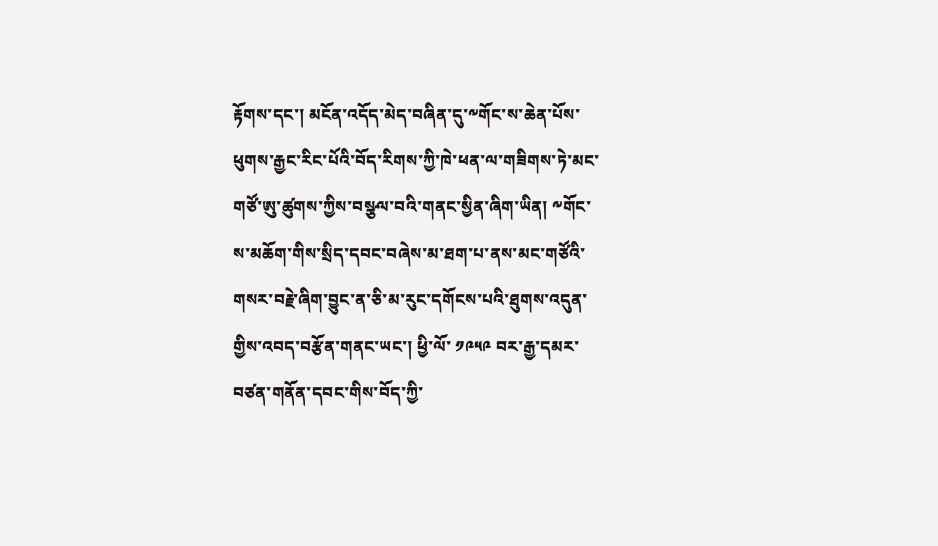རྟོགས་དང་། མངོན་འདོད་མེད་བཞིན་དུ་༸གོང་ས་ཆེན་པོས་ཕུགས་རྒྱང་རིང་པོའི་བོད་རིགས་ཀྱི་ཁེ་ཕན་ལ་གཟིགས་ཏེ་མང་གཙོ་ཨུ་ཚུགས་ཀྱིས་བསྩལ་བའི་གནང་སྱིན་ཞིག་ཡིན། ༸གོང་ས་མཆོག་གིས་སྲིད་དབང་བཞེས་མ་ཐག་པ་ནས་མང་གཙོའི་གསར་བརྗེ་ཞིག་བྱུང་ན་ཅི་མ་རུང་དགོངས་པའི་ཐུགས་འདུན་གྱིས་འབད་བརྩོན་གནང་ཡང་། ཕྱི་ལོ་ ༡༩༥༩ བར་རྒྱ་དམར་བཙན་གནོན་དབང་གིས་བོད་ཀྱི་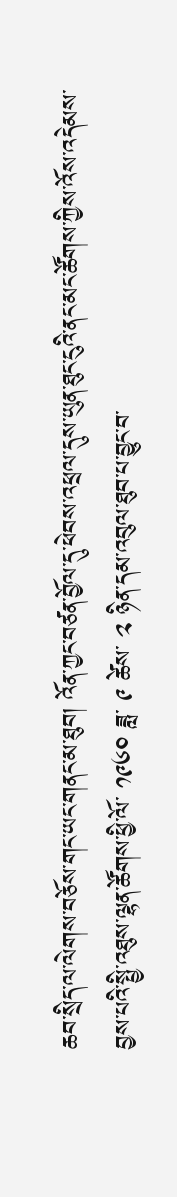ཆབ་སྲིད་ལ་ལེགས་བཅོས་གང་ཡང་གནང་མ་ཐུབ། འོན་ཀྱང་བཙན་བྱོལ་དུ་ཕེབས་འཕྲལ་དུས་ཡུན་ཐུང་ངུའི་ནང་མང་ཚོགས་ཀྱིས་འོས་འདེམས་བྱས་པའི་སྤྱི་འཐུས་ལྷན་ཚོགས་ཕྱི་ལོ་ ༡༩༦༠ ཟླ་ ༩ ཚེས་ ༢ ཉིན་དམ་འབུལ་ཐུབ་པ་བྱུང་བ་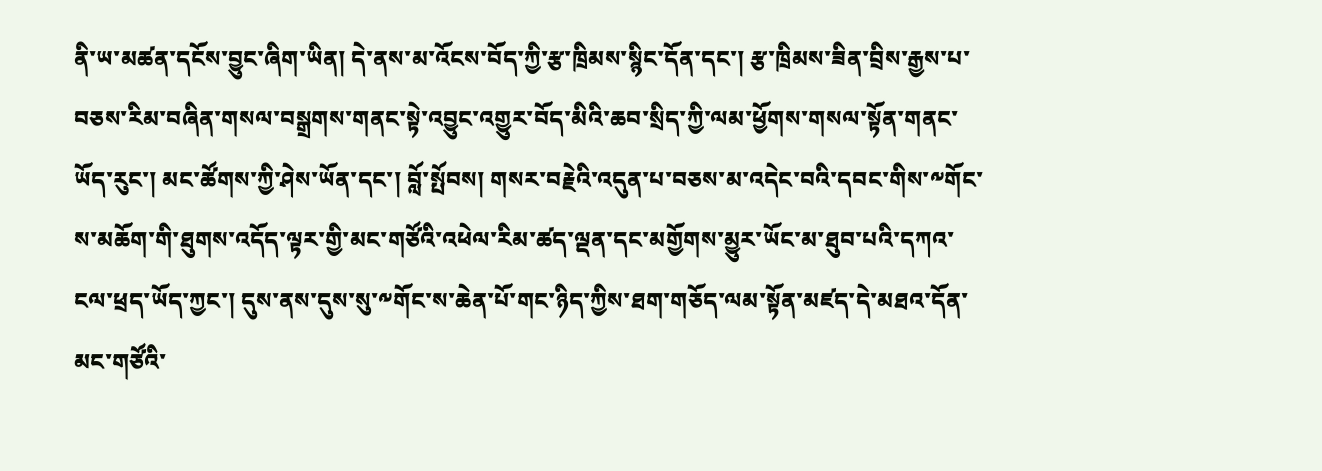ནི་ཡ་མཚན་དངོས་བྱུང་ཞིག་ཡིན། དེ་ནས་མ་འོངས་བོད་ཀྱི་རྩ་ཁྲིམས་སྙིང་དོན་དང་། རྩ་ཁྲིམས་ཟིན་བྲིས་རྒྱས་པ་བཅས་རིམ་བཞིན་གསལ་བསྒྲགས་གནང་སྟེ་འབྱུང་འགྱུར་བོད་མིའི་ཆབ་སྲིད་ཀྱི་ལམ་ཕྱོགས་གསལ་སྟོན་གནང་ཡོད་རུང་། མང་ཚོགས་ཀྱི་ཤེས་ཡོན་དང་། བློ་སྤོབས། གསར་བརྗེའི་འདུན་པ་བཅས་མ་འདེང་བའི་དབང་གིས་༸གོང་ས་མཆོག་གི་ཐུགས་འདོད་ལྟར་གྱི་མང་གཙོའི་འཕེལ་རིམ་ཚད་ལྡན་དང་མགྱོགས་མྱུར་ཡོང་མ་ཐུབ་པའི་དཀའ་ངལ་ཕྲད་ཡོད་ཀྱང་། དུས་ནས་དུས་སུ་༸གོང་ས་ཆེན་པོ་གང་ཉིད་ཀྱིས་ཐག་གཅོད་ལམ་སྟོན་མཛད་དེ་མཐའ་དོན་མང་གཙོའི་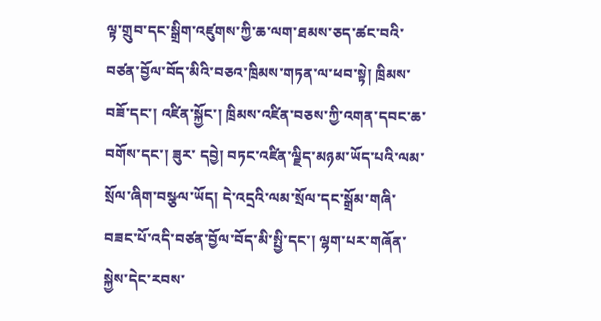ལྟ་གྲུབ་དང་སྒྲིག་འཛུགས་ཀྱི་ཆ་ལག་ཐམས་ཅད་ཚང་བའི་བཙན་བྱོལ་བོད་མིའི་བཅའ་ཁྲིམས་གཏན་ལ་ཕབ་སྟེ། ཁྲིམས་བཟོ་དང་། འཛིན་སྐྱོང་། ཁྲིམས་འཛིན་བཅས་ཀྱི་འགན་དབང་ཆ་བགོས་དང་། ཟུར་ དབྱེ། བཏང་འཛིན་ལྗིད་མཉམ་ཡོད་པའི་ལམ་སྲོལ་ཞིག་བསྩལ་ཡོད། དེ་འདྲའི་ལམ་སྲོལ་དང་སྒྲོམ་གཞི་བཟང་པོ་འདི་བཙན་བྱོལ་བོད་མི་སྤྱི་དང་། ལྷག་པར་གཞོན་སྐྱེས་དེང་རབས་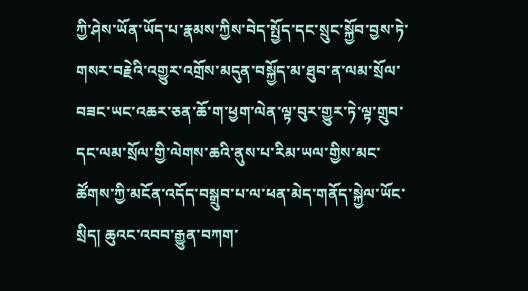ཀྱི་ཤེས་ཡོན་ཡོད་པ་རྣམས་ཀྱིས་བེད་སྤྱོད་དང་སྲུང་སྐྱོབ་བྱས་ཏེ་གསར་བརྗེའི་འགྱུར་འགྲོས་མདུན་བསྐྱོད་མ་ཐུབ་ན་ལམ་སྲོལ་བཟང་ཡང་འཆར་ཅན་ཆོ་ག་ཕྱག་ལེན་ལྟ་བུར་གྱུར་ཏེ་ལྟ་གྲུབ་དང་ལམ་སྲོལ་གྱི་ལེགས་ཆའི་ནུས་པ་རིམ་ཡལ་གྱིས་མང་ཚོགས་ཀྱི་མངོན་འདོད་བསྒྲུབ་པ་ལ་ཕན་མེད་གནོད་སྐྱེལ་ཡོང་སྲིད། ཆུའང་འབབ་རྒྱུན་བཀག་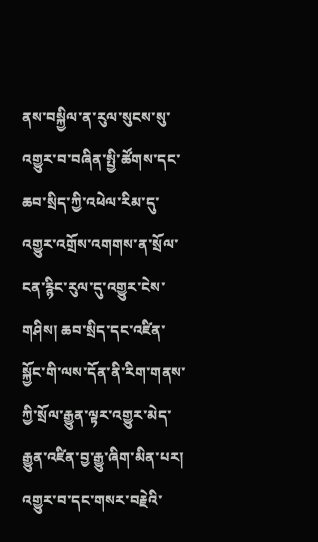ནས་བསྐྱིལ་ན་རུལ་སུངས་སུ་འགྱུར་བ་བཞིན་སྤྱི་ཚོགས་དང་ཆབ་སྲིད་ཀྱི་འཕེལ་རིམ་དུ་འགྱུར་འགྲོས་འགགས་ན་སྲོལ་ངན་རྙིང་རུལ་དུ་འགྱུར་ངེས་གཤིས། ཆབ་སྲིད་དང་འཛིན་སྐྱོང་གི་ལས་དོན་ནི་རིག་གནས་ཀྱི་སྲོལ་རྒྱུན་ལྟར་འགྱུར་མེད་རྒྱུན་འཛིན་བྱ་རྒྱུ་ཞིག་མིན་པར། འགྱུར་བ་དང་གསར་བརྗེའི་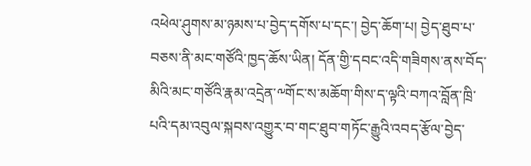འཕེལ་ཤུགས་མ་ཉམས་པ་བྱེད་དགོས་པ་དང་། བྱེད་ཆོག་པ། བྱེད་ཐུབ་པ་བཅས་ནི་མང་གཙོའི་ཁྱད་ཆོས་ཡིན། དོན་གྱི་དབང་འདི་གཟིགས་ནས་བོད་མིའི་མང་གཙོའི་རྣམ་འདྲེན་༸གོང་ས་མཆོག་གིས་ད་ལྟའི་བཀའ་བློན་ཁྲི་པའི་དམ་འབུལ་སྐབས་འགྱུར་བ་གང་ཐུབ་གཏོང་རྒྱུའི་འབད་རྩོལ་བྱེད་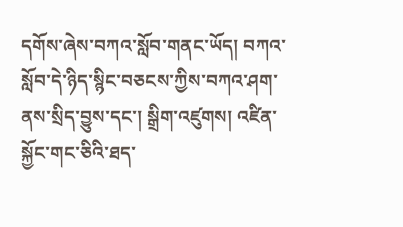དགོས་ཞེས་བཀའ་སློབ་གནང་ཡོད། བཀའ་སློབ་དེ་ཉིད་སྙིང་བཅངས་ཀྱིས་བཀའ་ཤག་ནས་སྲིད་བྱུས་དང་། སྒྲིག་འཛུགས། འཛིན་སྐྱོང་གང་ཅིའི་ཐད་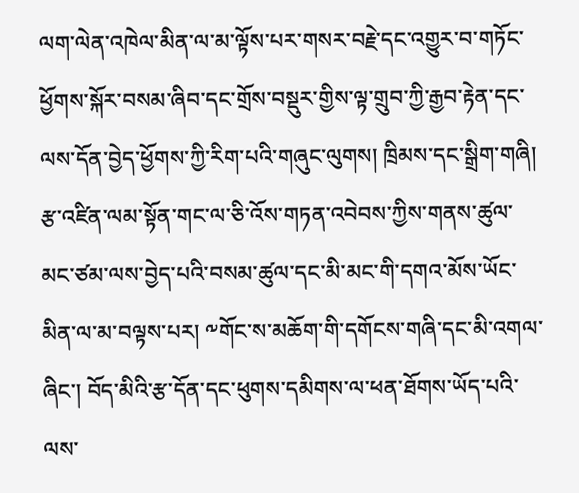ལག་ལེན་འཁེལ་མིན་ལ་མ་ལྟོས་པར་གསར་བརྗེ་དང་འགྱུར་བ་གཏོང་ཕྱོགས་སྐོར་བསམ་ཞིབ་དང་གྲོས་བསྡུར་གྱིས་ལྟ་གྲུབ་ཀྱི་རྒྱབ་རྟེན་དང་ལས་དོན་བྱེད་ཕྱོགས་ཀྱི་རིག་པའི་གཞུང་ལུགས། ཁྲིམས་དང་སྒྲིག་གཞི། རྩ་འཛིན་ལམ་སྟོན་གང་ལ་ཅི་འོས་གཏན་འབེབས་ཀྱིས་གནས་ཚུལ་མང་ཙམ་ལས་བྱེད་པའི་བསམ་ཚུལ་དང་མི་མང་གི་དགའ་མོས་ཡོང་མིན་ལ་མ་བལྟས་པར། ༸གོང་ས་མཆོག་གི་དགོངས་གཞི་དང་མི་འགལ་ཞིང་། བོད་མིའི་རྩ་དོན་དང་ཕུགས་དམིགས་ལ་ཕན་ཐོགས་ཡོད་པའི་ལས་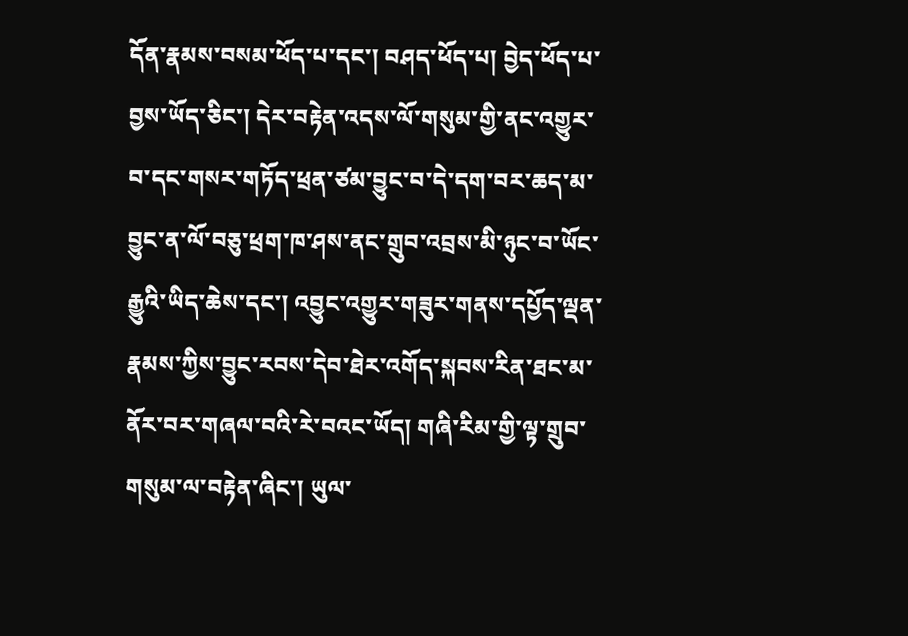དོན་རྣམས་བསམ་ཕོད་པ་དང་། བཤད་ཕོད་པ། བྱེད་ཕོད་པ་བྱས་ཡོད་ཅིང་། དེར་བརྟེན་འདས་ལོ་གསུམ་གྱི་ནང་འགྱུར་བ་དང་གསར་གཏོད་ཕྲན་ཙམ་བྱུང་བ་དེ་དག་བར་ཆད་མ་བྱུང་ན་ལོ་བཅུ་ཕྲག་ཁ་ཤས་ནང་གྲུབ་འབྲས་མི་ཉུང་བ་ཡོང་རྒྱུའི་ཡིད་ཆེས་དང་། འབྱུང་འགྱུར་གཟུར་གནས་དཔྱོད་ལྡན་རྣམས་ཀྱིས་བྱུང་རབས་དེབ་ཐེར་འགོད་སྐབས་རིན་ཐང་མ་ནོར་བར་གཞལ་བའི་རེ་བའང་ཡོད། གཞི་རིམ་གྱི་ལྟ་གྲུབ་གསུམ་ལ་བརྟེན་ཞིང་། ཡུལ་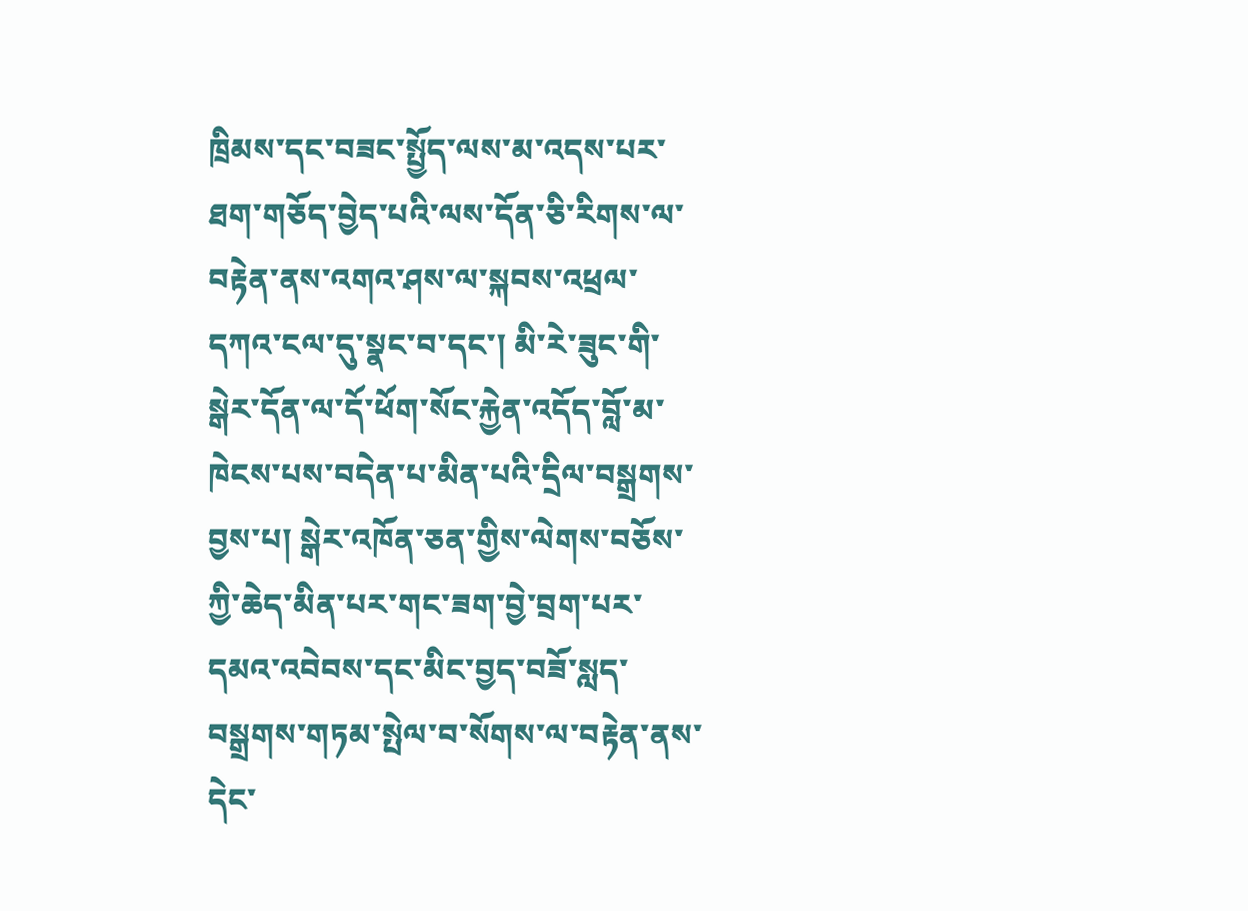ཁྲིམས་དང་བཟང་སྤྱོད་ལས་མ་འདས་པར་ཐག་གཅོད་བྱེད་པའི་ལས་དོན་ཅི་རིགས་ལ་བརྟེན་ནས་འགའ་ཤས་ལ་སྐབས་འཕྲལ་དཀའ་ངལ་དུ་སྣང་བ་དང་། མི་རེ་ཟུང་གི་སྒེར་དོན་ལ་དོ་ཕོག་སོང་རྐྱེན་འདོད་བློ་མ་ཁེངས་པས་བདེན་པ་མིན་པའི་དྲིལ་བསྒྲགས་བྱས་པ། སྒེར་འཁོན་ཅན་གྱིས་ལེགས་བཅོས་ཀྱི་ཆེད་མིན་པར་གང་ཟག་བྱེ་བྲག་པར་དམའ་འབེབས་དང་མིང་བྱད་བཟོ་སླད་བསྒྲགས་གཏམ་སྤེལ་བ་སོགས་ལ་བརྟེན་ནས་དེང་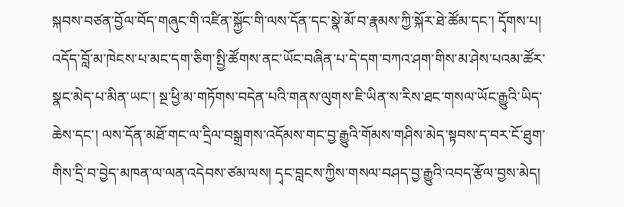སྐབས་བཙན་བྱོལ་བོད་གཞུང་གི་འཛིན་སྐྱོང་གི་ལས་དོན་དང་སྣེ་མོ་བ་རྣམས་ཀྱི་སྐོར་ཐེ་ཚོམ་དང་། དྭོགས་པ། འདོད་བློ་མ་ཁེངས་པ་མང་དག་ཅིག་སྤྱི་ཚོགས་ནང་ཡོང་བཞིན་པ་དེ་དག་བཀའ་ཤག་གིས་མ་ཤེས་པའམ་ཚོར་སྣང་མེད་པ་མིན་ཡང་། སྔ་ཕྱི་མ་གཏོགས་བདེན་པའི་གནས་ལུགས་ཇི་ཡིན་ས་རིས་ཐང་གསལ་ཡོང་རྒྱུའི་ཡིད་ཆེས་དང་། ལས་དོན་མཐོ་གང་ལ་དྲིལ་བསྒྲགས་འདོམས་གང་བྱ་རྒྱུའི་གོམས་གཤིས་མེད་སྟབས་ད་བར་ངོ་ཐུག་གིས་དྲི་བ་བྱེད་མཁན་ལ་ལན་འདེབས་ཙམ་ལས། དྭང་བླངས་ཀྱིས་གསལ་བཤད་བྱ་རྒྱུའི་འབད་རྩོལ་བྱས་མེད།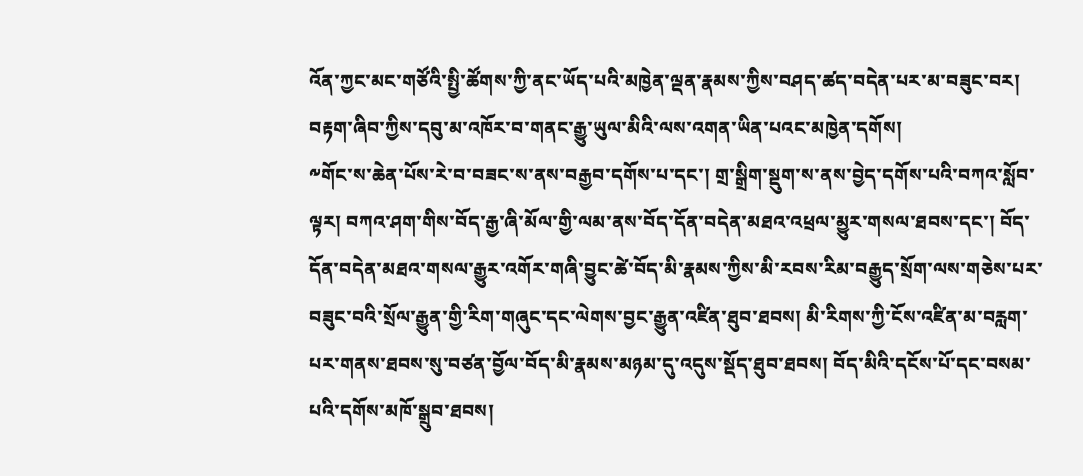འོན་ཀྱང་མང་གཙོའི་སྤྱི་ཚོགས་ཀྱི་ནང་ཡོད་པའི་མཁྱེན་ལྡན་རྣམས་ཀྱིས་བཤད་ཚད་བདེན་པར་མ་བཟུང་བར། བརྟག་ཞིབ་ཀྱིས་དབུ་མ་འཁོར་བ་གནང་རྒྱུ་ཡུལ་མིའི་ལས་འགན་ཡིན་པའང་མཁྱེན་དགོས།
༸གོང་ས་ཆེན་པོས་རེ་བ་བཟང་ས་ནས་བརྒྱབ་དགོས་པ་དང་། གྲ་སྒྲིག་སྡུག་ས་ནས་བྱེད་དགོས་པའི་བཀའ་སློབ་ལྟར། བཀའ་ཤག་གིས་བོད་རྒྱ་ཞི་མོལ་གྱི་ལམ་ནས་བོད་དོན་བདེན་མཐའ་འཕྲལ་མྱུར་གསལ་ཐབས་དང་། བོད་དོན་བདེན་མཐའ་གསལ་རྒྱུར་འགོར་གཞི་བྱུང་ཚེ་བོད་མི་རྣམས་ཀྱིས་མི་རབས་རིམ་བརྒྱུད་སྲོག་ལས་གཅེས་པར་བཟུང་བའི་སྲོལ་རྒྱུན་གྱི་རིག་གཞུང་དང་ལེགས་བྱང་རྒྱུན་འཛིན་ཐུབ་ཐབས། མི་རིགས་ཀྱི་ངོས་འཛིན་མ་བརླག་པར་གནས་ཐབས་སུ་བཙན་བྱོལ་བོད་མི་རྣམས་མཉམ་དུ་འདུས་སྡོད་ཐུབ་ཐབས། བོད་མིའི་དངོས་པོ་དང་བསམ་པའི་དགོས་མཁོ་སྒྲུབ་ཐབས།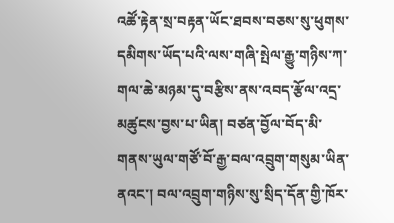འཚོ་རྟེན་སྲ་བརྟན་ཡོང་ཐབས་བཅས་སུ་ཕུགས་དམིགས་ཡོད་པའི་ལས་གཞི་སྤེལ་རྒྱུ་གཉིས་ཀ་གལ་ཆེ་མཉམ་དུ་བརྩིས་ནས་འབད་རྩོལ་འདྲ་མཚུངས་བྱས་པ་ཡིན། བཙན་བྱོལ་བོད་མི་གནས་ཡུལ་གཙོ་བོ་རྒྱ་བལ་འབྲུག་གསུམ་ཡིན་ནའང་། བལ་འབྲུག་གཉིས་སུ་སྲིད་དོན་གྱི་ཁོར་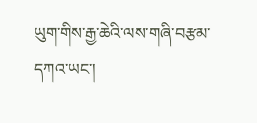ཡུག་གིས་རྒྱ་ཆེའི་ལས་གཞི་བརྩམ་དཀའ་ཡང་།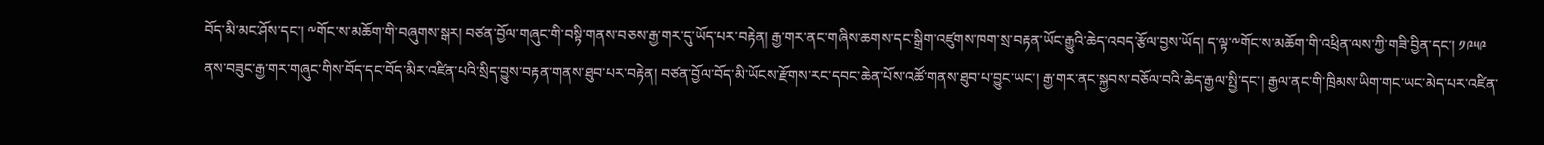བོད་མི་མང་ཤོས་དང་། ༸གོང་ས་མཆོག་གི་བཞུགས་སྒར། བཙན་བྱོལ་གཞུང་གི་བསྟི་གནས་བཅས་རྒྱ་གར་དུ་ཡོད་པར་བརྟེན། རྒྱ་གར་ནང་གཞིས་ཆགས་དང་སྒྲིག་འཛུགས་ཁག་སྲ་བརྟན་ཡོང་རྒྱུའི་ཆེད་འབད་རྩོལ་བྱས་ཡོད། ད་ལྟ་༸གོང་ས་མཆོག་གི་འཕྲིན་ལས་ཀྱི་གཟི་བྱིན་དང་། ༡༩༥༩ ནས་བཟུང་རྒྱ་གར་གཞུང་གིས་བོད་དང་བོད་མིར་འཛིན་པའི་སྲིད་བྱུས་བརྟན་གནས་ཐུབ་པར་བརྟེན། བཙན་བྱོལ་བོད་མི་ཡོངས་རྫོགས་རང་དབང་ཆེན་པོས་འཚོ་གནས་ཐུབ་པ་བྱུང་ཡང་། རྒྱ་གར་ནང་སྐྱབས་བཅོལ་བའི་ཆེད་རྒྱལ་སྤྱི་དང་། རྒྱལ་ནང་གི་ཁྲིམས་ཡིག་གང་ཡང་མེད་པར་འཛིན་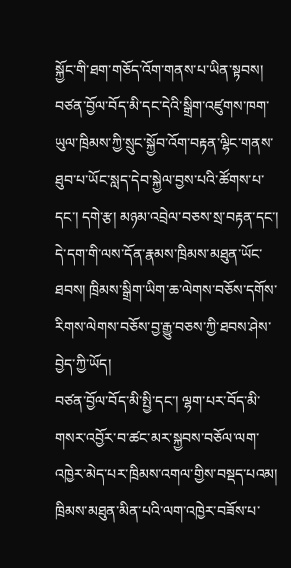སྐྱོང་གི་ཐག་གཅོད་འོག་གནས་པ་ཡིན་སྟབས། བཙན་བྱོལ་བོད་མི་དང་དེའི་སྒྲིག་འཛུགས་ཁག་ཡུལ་ཁྲིམས་ཀྱི་སྲུང་སྐྱོབ་འོག་བརྟན་ལྷིང་གནས་ཐུབ་པ་ཡོང་སླད་དེབ་སྐྱེལ་བྱས་པའི་ཚོགས་པ་དང་། དགེ་རྩ། མཉམ་འབྲེལ་བཅས་སྲ་བརྟན་དང་། དེ་དག་གི་ལས་དོན་རྣམས་ཁྲིམས་མཐུན་ཡོང་ཐབས། ཁྲིམས་སྒྲིག་ཡིག་ཆ་ལེགས་བཅོས་དགོས་རིགས་ལེགས་བཅོས་བྱ་རྒྱུ་བཅས་ཀྱི་ཐབས་ཤེས་བྱེད་ཀྱི་ཡོད།
བཙན་བྱོལ་བོད་མི་སྤྱི་དང་། ལྷག་པར་བོད་མི་གསར་འབྱོར་བ་ཚང་མར་སྐྱབས་བཅོལ་ལག་འཁྱེར་མེད་པར་ཁྲིམས་འགལ་གྱིས་བསྡད་པའམ། ཁྲིམས་མཐུན་མིན་པའི་ལག་འཁྱེར་བཟོས་པ་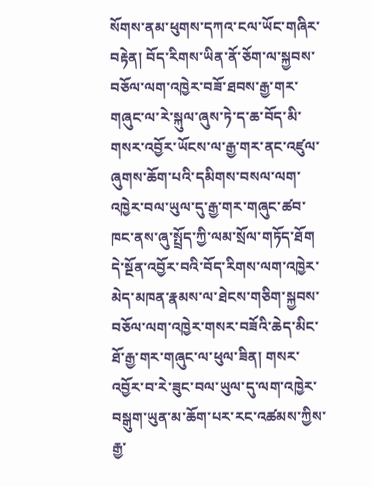སོགས་ནམ་ཕུགས་དཀའ་ངལ་ཡོང་གཞིར་བརྟེན། བོད་རིགས་ཡིན་ནོ་ཅོག་ལ་སྐྱབས་བཅོལ་ལག་འཁྱེར་བཟོ་ཐབས་རྒྱ་གར་གཞུང་ལ་རེ་སྐུལ་ཞུས་ཏེ་ད་ཆ་བོད་མི་གསར་འབྱོར་ཡོངས་ལ་རྒྱ་གར་ནང་འཛུལ་ཞུགས་ཆོག་པའི་དམིགས་བསལ་ལག་འཁྱེར་བལ་ཡུལ་དུ་རྒྱ་གར་གཞུང་ཚབ་ཁང་ནས་ཞུ་སྤྲོད་ཀྱི་ལམ་སྲོལ་གཏོད་ཐོག དེ་སྔོན་འབྱོར་བའི་བོད་རིགས་ལག་འཁྱེར་མེད་མཁན་རྣམས་ལ་ཐེངས་གཅིག་སྐྱབས་བཅོལ་ལག་འཁྱེར་གསར་བཟོའི་ཆེད་མིང་ཐོ་རྒྱ་གར་གཞུང་ལ་ཕུལ་ཟིན། གསར་འབྱོར་བ་རེ་ཟུང་བལ་ཡུལ་དུ་ལག་འཁྱེར་བསྒུག་ཡུན་མ་ཆོག་པར་རང་འཚམས་ཀྱིས་རྒྱ་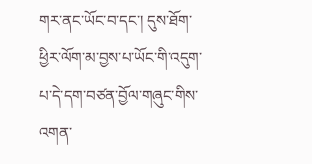གར་ནང་ཡོང་བ་དང་། དུས་ཐོག་ཕྱིར་ལོག་མ་བྱས་པ་ཡོང་གི་འདུག་པ་དེ་དག་བཙན་བྱོལ་གཞུང་གིས་འགན་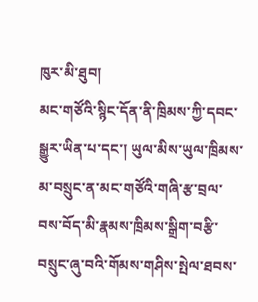ཁུར་མི་ཐུབ།
མང་གཙོའི་སྙིང་དོན་ནི་ཁྲིམས་ཀྱི་དབང་སྒྱུར་ཡིན་པ་དང་། ཡུལ་མིས་ཡུལ་ཁྲིམས་མ་བསྲུང་ན་མང་གཙོའི་གཞི་རྩ་བྲལ་བས་བོད་མི་རྣམས་ཁྲིམས་སྒྲིག་བརྩི་བསྲུང་ཞུ་བའི་གོམས་གཤིས་སྤེལ་ཐབས་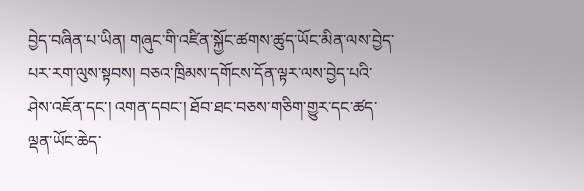བྱེད་བཞིན་པ་ཡིན། གཞུང་གི་འཛིན་སྐྱོང་ཚགས་ཚུད་ཡོང་མིན་ལས་བྱེད་པར་རག་ལུས་སྟབས། བཅའ་ཁྲིམས་དགོངས་དོན་ལྟར་ལས་བྱེད་པའི་ཤེས་འཇོན་དང་། འགན་དབང་། ཐོབ་ཐང་བཅས་གཅིག་གྱུར་དང་ཚད་ལྡན་ཡོང་ཆེད་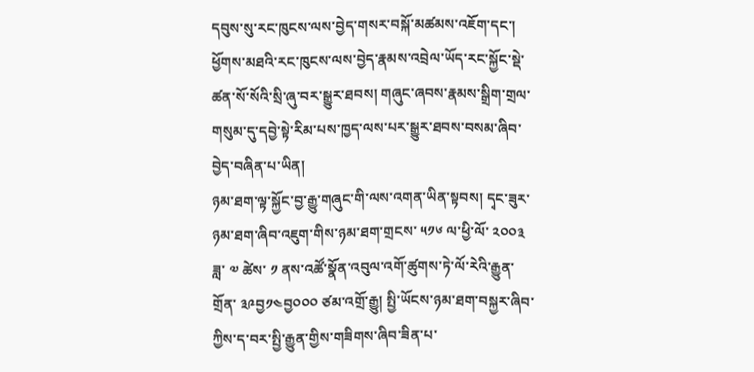དབུས་སུ་རང་ཁུངས་ལས་བྱེད་གསར་བསྐོ་མཚམས་འཇོག་དང་། ཕྱོགས་མཐའི་རང་ཁུངས་ལས་བྱེད་རྣམས་འབྲེལ་ཡོད་རང་སྐྱོང་སྡེ་ཚན་སོ་སོའི་སྲི་ཞུ་བར་སྒྱུར་ཐབས། གཞུང་ཞབས་རྣམས་སྒྲིག་གྲལ་གསུམ་དུ་དབྱེ་སྟེ་རིམ་པས་ཁྱད་ལས་པར་སྒྱུར་ཐབས་བསམ་ཞིབ་བྱེད་བཞིན་པ་ཡིན།
ཉམ་ཐག་ལྟ་སྐྱོང་བྱ་རྒྱུ་གཞུང་གི་ལས་འགན་ཡིན་སྟབས། དྭང་ཟུར་ཉམ་ཐག་ཞིབ་འཇུག་གིས་ཉམ་ཐག་གྲངས་ ༥༡༦ ལ་ཕྱི་ལོ་ ༢༠༠༣ ཟླ་ ༧ ཚེས་ ༡ ནས་འཚོ་སྣོན་འབུལ་འགོ་ཚུགས་ཏེ་ལོ་རེའི་རྒྱུན་གྲོན་ ༣༩བྱ༡༤བྱ༠༠༠ ཙམ་འགྲོ་རྒྱུ། སྤྱི་ཡོངས་ཉམ་ཐག་བསྐྱར་ཞིབ་ཀྱིས་ད་བར་སྤྱི་རྒྱུན་གྱིས་གཟིགས་ཞིབ་ཟིན་པ་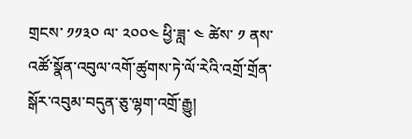གྲངས་ ༡༡༣༠ ལ་ ༢༠༠༤ ཕྱི་ཟླ་ ༤ ཚེས་ ༡ ནས་འཚོ་སྣོན་འབུལ་འགོ་ཚུགས་ཏེ་ལོ་རེའི་འགྲོ་གྲོན་སྒོར་འབུམ་བདུན་ཅུ་ལྷག་འགྲོ་རྒྱུ།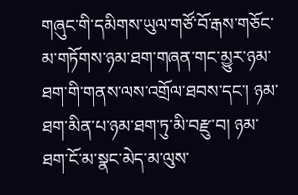གཞུང་གི་དམིགས་ཡུལ་གཙོ་བོ་རྒས་གཅོང་མ་གཏོགས་ཉམ་ཐག་གཞན་གང་མྱུར་ཉམ་ཐག་གི་གནས་ལས་འགྲོལ་ཐབས་དང་། ཉམ་ཐག་མིན་པ་ཉམ་ཐག་ཏུ་མི་བརྫུ་བ། ཉམ་ཐག་ངོ་མ་སྣང་མེད་མ་ལུས་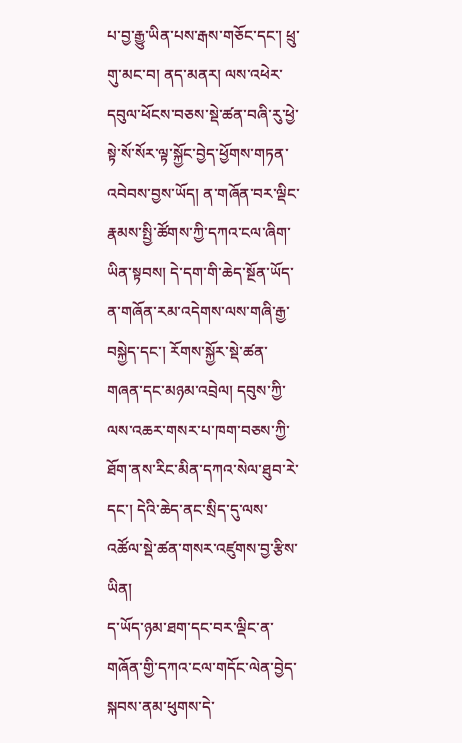པ་བྱ་རྒྱུ་ཡིན་པས་རྒས་གཅོང་དང་། ཕྲུ་གུ་མང་བ། ནད་མནར། ལས་འཕེར་དབུལ་ཕོངས་བཅས་སྡེ་ཚན་བཞི་རུ་ཕྱེ་སྟེ་སོ་སོར་ལྟ་སྐྱོང་བྱེད་ཕྱོགས་གཏན་འབེབས་བྱས་ཡོད། ན་གཞོན་བར་ལྡིང་རྣམས་སྤྱི་ཚོགས་ཀྱི་དཀའ་ངལ་ཞིག་ཡིན་སྟབས། དེ་དག་གི་ཆེད་སྔོན་ཡོད་ན་གཞོན་རམ་འདེགས་ལས་གཞི་རྒྱ་བསྐྱེད་དང་། རོགས་སྐྱོར་སྡེ་ཚན་གཞན་དང་མཉམ་འབྲེལ། དབུས་ཀྱི་ལས་འཆར་གསར་པ་ཁག་བཅས་ཀྱི་ཐོག་ནས་རིང་མིན་དཀའ་སེལ་ཐུབ་རེ་དང་། དེའི་ཆེད་ནང་སྲིད་དུ་ལས་འཚོལ་སྡེ་ཚན་གསར་འཛུགས་བྱ་རྩིས་ཡིན།
ད་ཡོད་ཉམ་ཐག་དང་བར་ལྡིང་ན་གཞོན་གྱི་དཀའ་ངལ་གདོང་ལེན་བྱེད་སྐབས་ནམ་ཕུགས་དེ་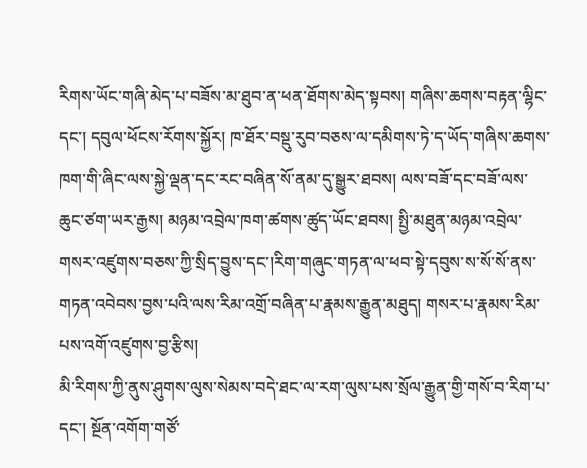རིགས་ཡོང་གཞི་མེད་པ་བཟོས་མ་ཐུབ་ན་ཕན་ཐོགས་མེད་སྟབས། གཞིས་ཆགས་བརྟན་ལྷིང་དང་། དབུལ་ཕོངས་རོགས་སྐྱོར། ཁ་ཐོར་བསྡུ་རུབ་བཅས་ལ་དམིགས་ཏེ་ད་ཡོད་གཞིས་ཆགས་ཁག་གི་ཞིང་ལས་སྐྱེ་ལྡན་དང་རང་བཞིན་སོ་ནམ་དུ་སྒྱུར་ཐབས། ལས་བཟོ་དང་བཟོ་ལས་ཆུང་ཙག་ཡར་རྒྱས། མཉམ་འབྲེལ་ཁག་ཚགས་ཚུད་ཡོང་ཐབས། སྤྱི་མཐུན་མཉམ་འབྲེལ་གསར་འཛུགས་བཅས་ཀྱི་སྲིད་བྱུས་དང་།རིག་གཞུང་གཏན་ལ་ཕབ་སྟེ་དབུས་ས་སོ་སོ་ནས་གཏན་འབེབས་བྱས་པའི་ལས་རིམ་འགྲོ་བཞིན་པ་རྣམས་རྒྱུན་མཐུད། གསར་པ་རྣམས་རིམ་པས་འགོ་འཛུགས་བྱ་རྩིས།
མི་རིགས་ཀྱི་ནུས་ཤུགས་ལུས་སེམས་བདེ་ཐང་ལ་རག་ལུས་པས་སྲོལ་རྒྱུན་གྱི་གསོ་བ་རིག་པ་དང་། སྔོན་འགོག་གཙོ་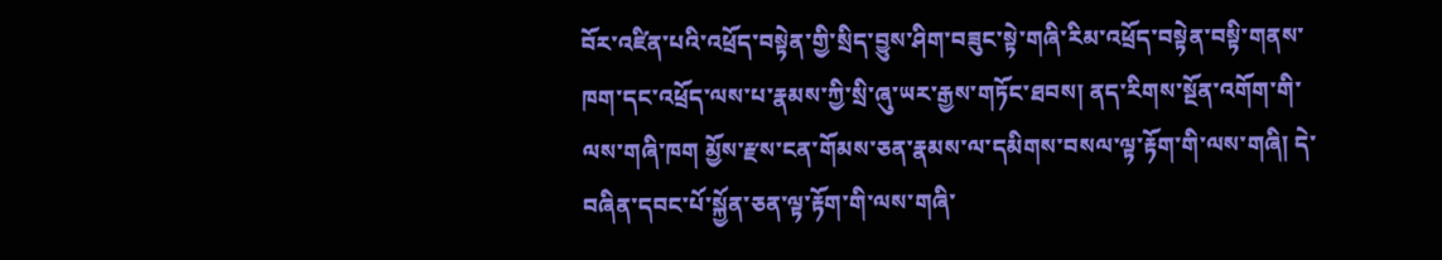བོར་འཛིན་པའི་འཕྲོད་བསྟེན་གྱི་སྲིད་བྱུས་ཤིག་བཟུང་སྟེ་གཞི་རིམ་འཕྲོད་བསྟེན་བསྟི་གནས་ཁག་དང་འཕྲོད་ལས་པ་རྣམས་ཀྱི་སྲི་ཞུ་ཡར་རྒྱས་གཏོང་ཐབས། ནད་རིགས་སྔོན་འགོག་གི་ལས་གཞི་ཁག མྱོས་རྫས་ངན་གོམས་ཅན་རྣམས་ལ་དམིགས་བསལ་ལྟ་རྟོག་གི་ལས་གཞི། དེ་བཞིན་དབང་པོ་སྐྱོན་ཅན་ལྟ་རྟོག་གི་ལས་གཞི་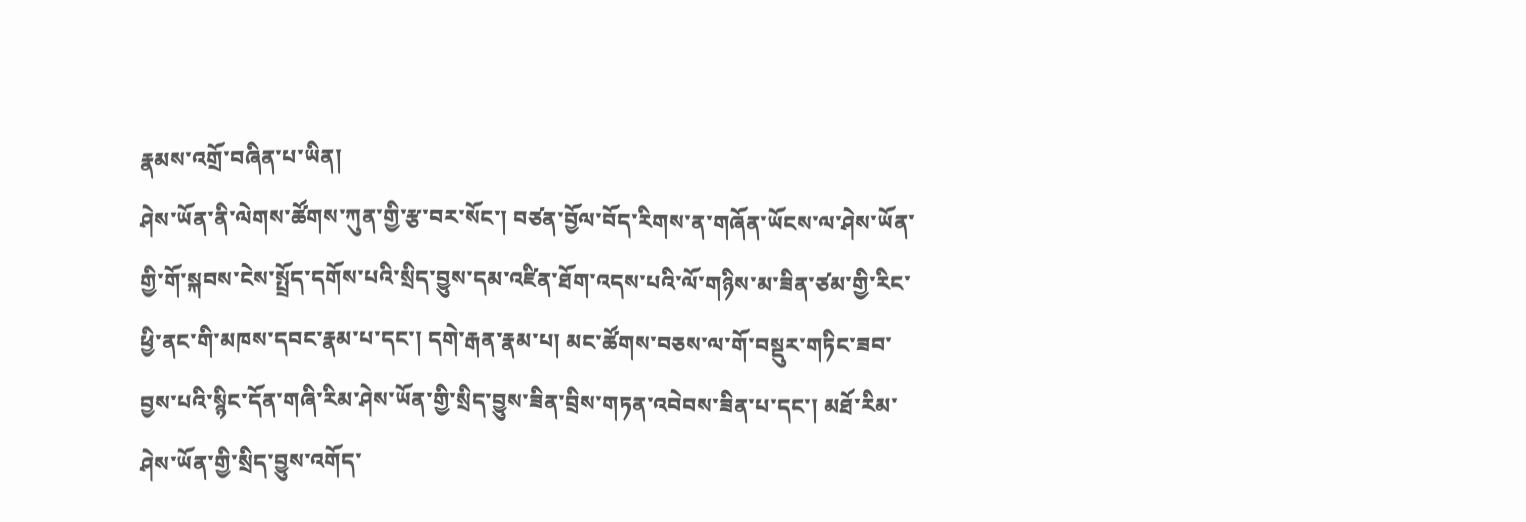རྣམས་འགྲོ་བཞིན་པ་ཡིན།
ཤེས་ཡོན་ནི་ལེགས་ཚོགས་ཀུན་གྱི་རྩ་བར་སོང་། བཙན་བྱོལ་བོད་རིགས་ན་གཞོན་ཡོངས་ལ་ཤེས་ཡོན་གྱི་གོ་སྐབས་ངེས་སྤྲོད་དགོས་པའི་སྲིད་བྱུས་དམ་འཛིན་ཐོག་འདས་པའི་ལོ་གཉིས་མ་ཟིན་ཙམ་གྱི་རིང་ཕྱི་ནང་གི་མཁས་དབང་རྣམ་པ་དང་། དགེ་རྒན་རྣམ་པ། མང་ཚོགས་བཅས་ལ་གོ་བསྡུར་གཏིང་ཟབ་བྱས་པའི་སྙིང་དོན་གཞི་རིམ་ཤེས་ཡོན་གྱི་སྲིད་བྱུས་ཟིན་བྲིས་གཏན་འབེབས་ཟིན་པ་དང་། མཐོ་རིམ་ཤེས་ཡོན་གྱི་སྲིད་བྱུས་འགོད་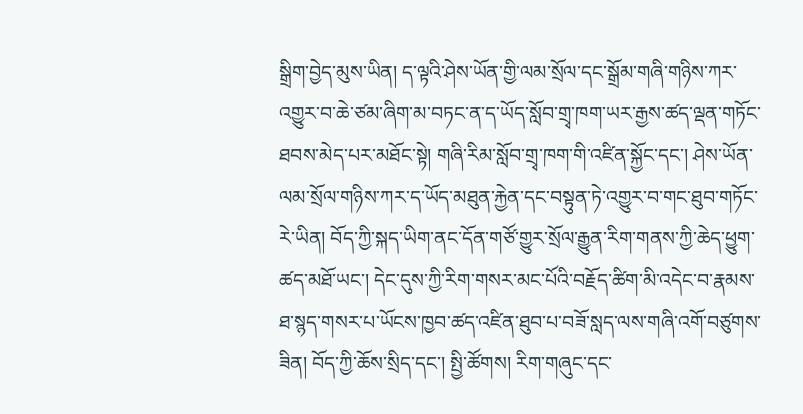སྒྲིག་བྱེད་མུས་ཡིན། ད་ལྟའི་ཤེས་ཡོན་གྱི་ལམ་སྲོལ་དང་སྒྲོམ་གཞི་གཉིས་ཀར་འགྱུར་བ་ཆེ་ཙམ་ཞིག་མ་བཏང་ན་ད་ཡོད་སློབ་གྲྭ་ཁག་ཡར་རྒྱས་ཚད་ལྡན་གཏོང་ཐབས་མེད་པར་མཐོང་སྟེ། གཞི་རིམ་སློབ་གྲྭ་ཁག་གི་འཛིན་སྐྱོང་དང་། ཤེས་ཡོན་ལམ་སྲོལ་གཉིས་ཀར་ད་ཡོད་མཐུན་རྐྱེན་དང་བསྟུན་ཏེ་འགྱུར་བ་གང་ཐུབ་གཏོང་རེ་ཡིན། བོད་ཀྱི་སྐད་ཡིག་ནང་དོན་གཙོ་གྱུར་སྲོལ་རྒྱུན་རིག་གནས་ཀྱི་ཆེད་ཕྱུག་ཚད་མཐོ་ཡང་། དེང་དུས་ཀྱི་རིག་གསར་མང་པོའི་བརྗོད་ཚིག་མི་འདེང་བ་རྣམས་ཐ་སྙད་གསར་པ་ཡོངས་ཁྱབ་ཚད་འཛིན་ཐུབ་པ་བཟོ་སླད་ལས་གཞི་འགོ་བཙུགས་ཟིན། བོད་ཀྱི་ཆོས་སྲིད་དང་། སྤྱི་ཚོགས། རིག་གཞུང་དང་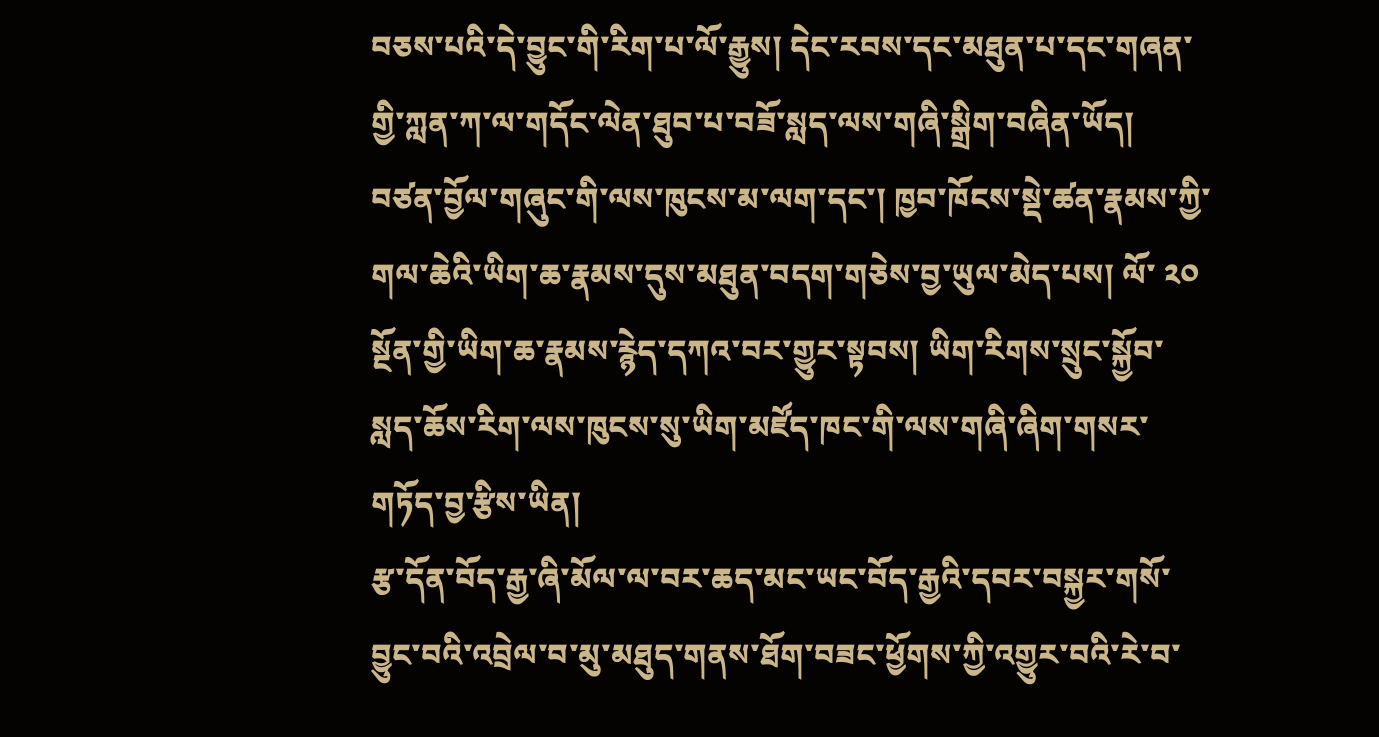བཅས་པའི་དེ་བྱུང་གི་རིག་པ་ལོ་རྒྱུས། དེང་རབས་དང་མཐུན་པ་དང་གཞན་གྱི་ཀླན་ཀ་ལ་གདོང་ལེན་ཐུབ་པ་བཟོ་སླད་ལས་གཞི་སྒྲིག་བཞིན་ཡོད།
བཙན་བྱོལ་གཞུང་གི་ལས་ཁུངས་མ་ལག་དང་། ཁྱབ་ཁོངས་སྡེ་ཚན་རྣམས་ཀྱི་གལ་ཆེའི་ཡིག་ཆ་རྣམས་དུས་མཐུན་བདག་གཅེས་བྱ་ཡུལ་མེད་པས། ལོ་ ༢༠ སྔོན་གྱི་ཡིག་ཆ་རྣམས་རྙེད་དཀའ་བར་གྱུར་སྟབས། ཡིག་རིགས་སྲུང་སྐྱོབ་སླད་ཆོས་རིག་ལས་ཁུངས་སུ་ཡིག་མཛོད་ཁང་གི་ལས་གཞི་ཞིག་གསར་གཏོད་བྱ་རྩིས་ཡིན།
རྩ་དོན་བོད་རྒྱ་ཞི་མོལ་ལ་བར་ཆད་མང་ཡང་བོད་རྒྱའི་དབར་བསྐྱར་གསོ་བྱུང་བའི་འབྲེལ་བ་མུ་མཐུད་གནས་ཐོག་བཟང་ཕྱོགས་ཀྱི་འགྱུར་བའི་རེ་བ་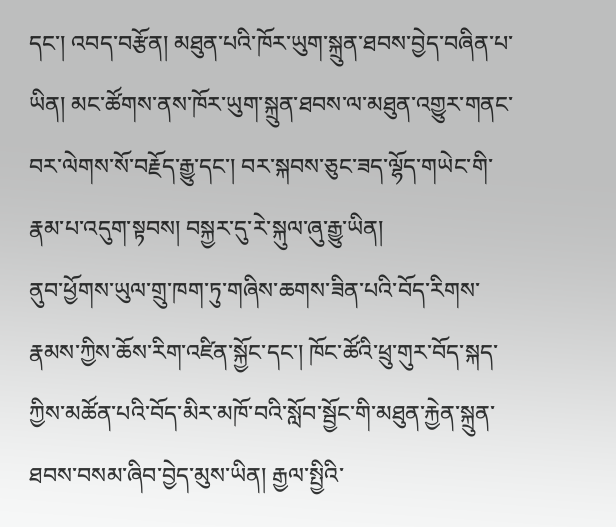དང་། འབད་བརྩོན། མཐུན་པའི་ཁོར་ཡུག་སྐྲུན་ཐབས་བྱེད་བཞིན་པ་ཡིན། མང་ཚོགས་ནས་ཁོར་ཡུག་སྐྲུན་ཐབས་ལ་མཐུན་འགྱུར་གནང་བར་ལེགས་སོ་བརྗོད་རྒྱུ་དང་། བར་སྐབས་ཅུང་ཟད་ལྷོད་གཡེང་གི་རྣམ་པ་འདུག་སྟབས། བསྐྱར་དུ་རེ་སྐུལ་ཞུ་རྒྱུ་ཡིན།
ནུབ་ཕྱོགས་ཡུལ་གྲུ་ཁག་ཏུ་གཞིས་ཆགས་ཟིན་པའི་བོད་རིགས་རྣམས་ཀྱིས་ཆོས་རིག་འཛིན་སྐྱོང་དང་། ཁོང་ཚོའི་ཕྲུ་གུར་བོད་སྐད་ཀྱིས་མཚོན་པའི་བོད་མིར་མཁོ་བའི་སློབ་སྦྱོང་གི་མཐུན་རྐྱེན་སྐྲུན་ཐབས་བསམ་ཞིབ་བྱེད་མུས་ཡིན། རྒྱལ་སྤྱིའི་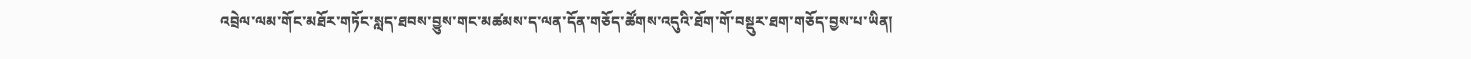འབྲེལ་ལམ་གོང་མཐོར་གཏོང་སླད་ཐབས་བྱུས་གང་མཚམས་ད་ལན་དོན་གཅོད་ཚོགས་འདུའི་ཐོག་གོ་བསྡུར་ཐག་གཅོད་བྱས་པ་ཡིན།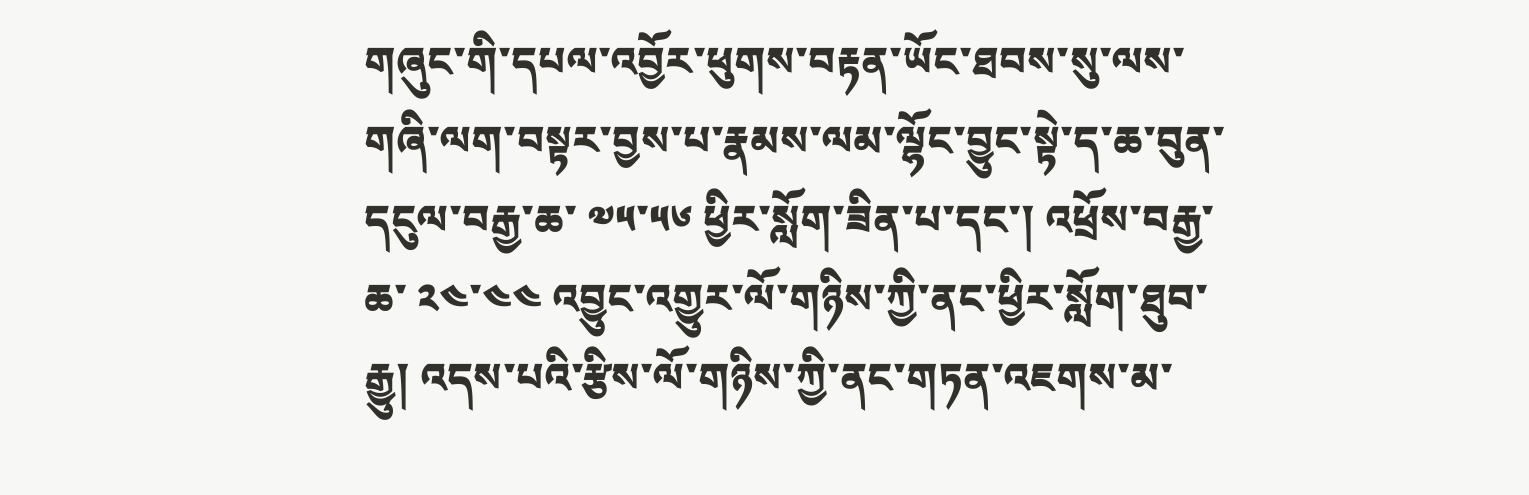གཞུང་གི་དཔལ་འབྱོར་ཕུགས་བརྟན་ཡོང་ཐབས་སུ་ལས་གཞི་ལག་བསྟར་བྱས་པ་རྣམས་ལམ་ལྷོང་བྱུང་སྟེ་ད་ཆ་བུན་དངུལ་བརྒྱ་ཆ་ ༧༥་༥༦ ཕྱིར་སློག་ཟིན་པ་དང་། འཕྲོས་བརྒྱ་ཆ་ ༢༤་༤༤ འབྱུང་འགྱུར་ལོ་གཉིས་ཀྱི་ནང་ཕྱིར་སློག་ཐུབ་རྒྱུ། འདས་པའི་རྩིས་ལོ་གཉིས་ཀྱི་ནང་གཏན་འཇགས་མ་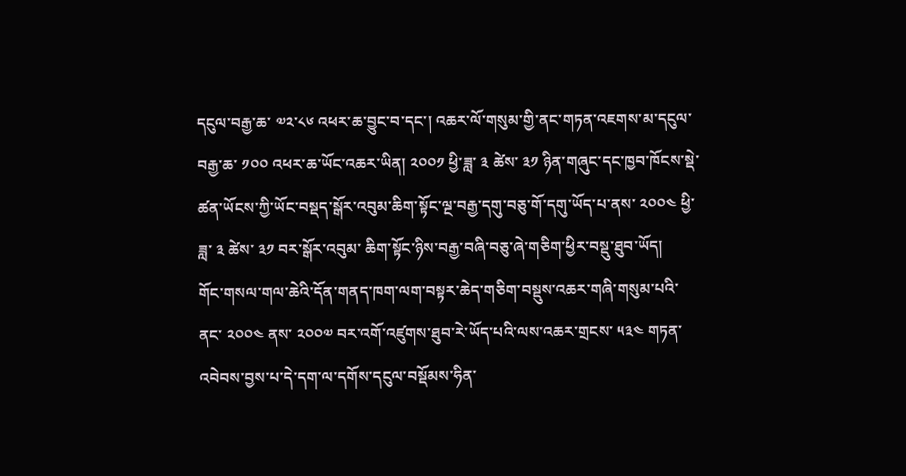དངུལ་བརྒྱ་ཆ་ ༧༢་༨༦ འཕར་ཆ་བྱུང་བ་དང་། འཆར་ལོ་གསུམ་གྱི་ནང་གཏན་འཇགས་མ་དངུལ་བརྒྱ་ཆ་ ༡༠༠ འཕར་ཆ་ཡོང་འཆར་ཡིན། ༢༠༠༡ ཕྱི་ཟླ་ ༣ ཚེས་ ༣༡ ཉིན་གཞུང་དང་ཁྱབ་ཁོངས་སྡེ་ཚན་ཡོངས་ཀྱི་ཡོང་བསྡད་སྒོར་འབུམ་ཆིག་སྟོང་ལྔ་བརྒྱ་དགུ་བཅུ་གོ་དགུ་ཡོད་པ་ནས་ ༢༠༠༤ ཕྱི་ཟླ་ ༣ ཚེས་ ༣༡ བར་སྒོར་འབུམ་ ཆིག་སྟོང་ཉིས་བརྒྱ་བཞི་བཅུ་ཞེ་གཅིག་ཕྱིར་བསྡུ་ཐུབ་ཡོད།
གོང་གསལ་གལ་ཆེའི་དོན་གནད་ཁག་ལག་བསྟར་ཆེད་གཅིག་བསྡུས་འཆར་གཞི་གསུམ་པའི་ནང་ ༢༠༠༤ ནས་ ༢༠༠༧ བར་འགོ་འཛུགས་ཐུབ་རེ་ཡོད་པའི་ལས་འཆར་གྲངས་ ༥༣༤ གཏན་འབེབས་བྱས་པ་དེ་དག་ལ་དགོས་དངུལ་བསྡོམས་ཧིན་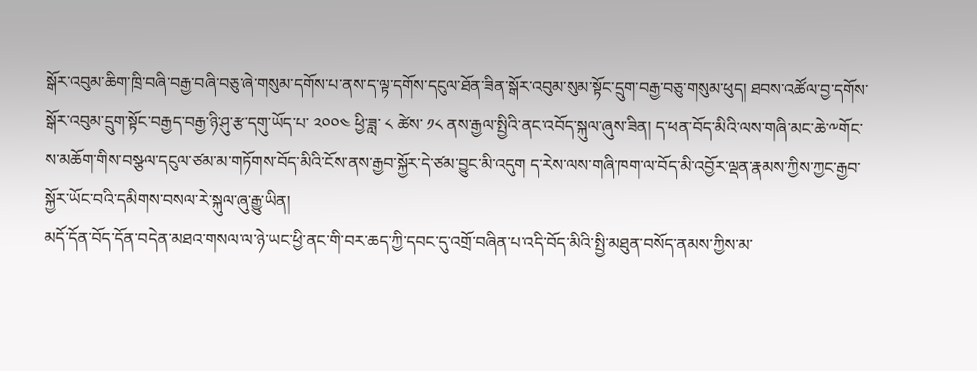སྒོར་འབུམ་ཆིག་ཁྲི་བཞི་བརྒྱ་བཞི་བཅུ་ཞེ་གསུམ་དགོས་པ་ནས་ད་ལྟ་དགོས་དངུལ་ཐོན་ཟིན་སྒོར་འབུམ་སུམ་སྟོང་དྲུག་བརྒྱ་བཅུ་གསུམ་ཕུད། ཐབས་འཚོལ་བྱ་དགོས་སྒོར་འབུམ་དྲུག་སྟོང་བརྒྱད་བརྒྱ་ཉི་ཤུ་རྩ་དགུ་ཡོད་པ་ ༢༠༠༤ ཕྱི་ཟླ་ ༨ ཚེས་ ༡༨ ནས་རྒྱལ་སྤྱིའི་ནང་འབོད་སྐུལ་ཞུས་ཟིན། ད་ཕན་བོད་མིའི་ལས་གཞི་མང་ཆེ་༸གོང་ས་མཆོག་གིས་བསྩལ་དངུལ་ཙམ་མ་གཏོགས་བོད་མིའི་ངོས་ནས་རྒྱབ་སྐྱོར་དེ་ཙམ་བྱུང་མི་འདུག ད་རེས་ལས་གཞི་ཁག་ལ་བོད་མི་འབྱོར་ལྡན་རྣམས་ཀྱིས་ཀྱང་རྒྱབ་སྐྱོར་ཡོང་བའི་དམིགས་བསལ་རེ་སྐུལ་ཞུ་རྒྱུ་ཡིན།
མདོ་དོན་བོད་དོན་བདེན་མཐའ་གསལ་ལ་ཉེ་ཡང་ཕྱི་ནང་གི་བར་ཆད་ཀྱི་དབང་དུ་འགྲོ་བཞིན་པ་འདི་བོད་མིའི་སྤྱི་མཐུན་བསོད་ནམས་ཀྱིས་མ་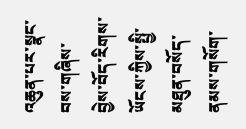འཆུན་པར་སྣང་བས་གཞིས་བྱེས་བོད་རིགས་ཡོངས་ཀྱིས་སྤྱི་མཐུན་བསོད་ནམས་གསོག་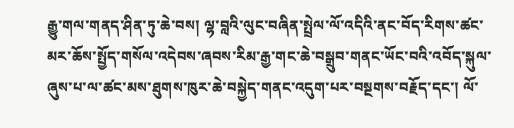རྒྱུ་གལ་གནད་ཤིན་ཏུ་ཆེ་བས། ལྷ་བླའི་ལུང་བཞིན་སྤྲེལ་ལོ་འདིའི་ནང་བོད་རིགས་ཚང་མར་ཆོས་སྤྱོད་གསོལ་འདེབས་ཞབས་རིམ་རྒྱ་གང་ཆེ་བསྒྲུབ་གནང་ཡོང་བའི་འབོད་སྐུལ་ཞུས་པ་ལ་ཚང་མས་ཐུགས་ཁུར་ཆེ་བསྐྱེད་གནང་འདུག་པར་བསྔགས་བརྗོད་དང་། ལོ་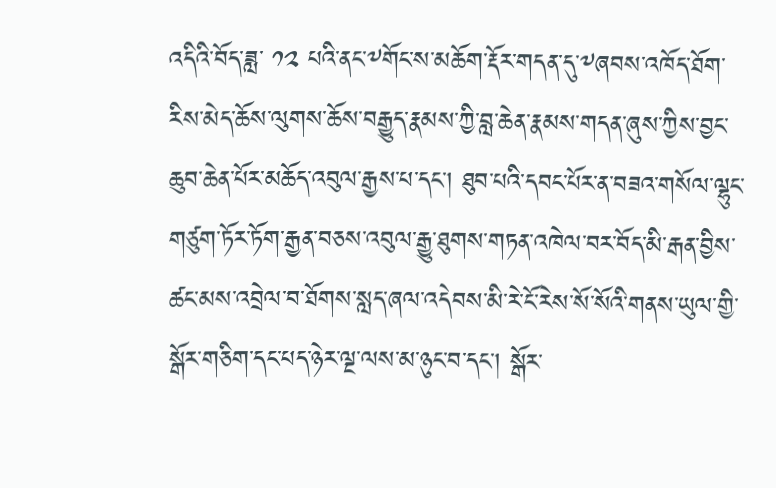འདིའི་བོད་ཟླ་ ༡༢ པའི་ནང་༸གོང་ས་མཆོག་རྡོར་གདན་དུ་༸ཞབས་འཁོད་ཐོག་རིས་མེད་ཆོས་ལུགས་ཆོས་བརྒྱུད་རྣམས་ཀྱི་བླ་ཆེན་རྣམས་གདན་ཞུས་ཀྱིས་བྱང་ཆུབ་ཆེན་པོར་མཆོད་འབུལ་རྒྱས་པ་དང་། ཐུབ་པའི་དབང་པོར་ན་བཟའ་གསོལ་ལྷུང་གཙུག་ཏོར་ཏོག་རྒྱན་བཅས་འབུལ་རྒྱུ་ཐུགས་གཏན་འཁེལ་བར་བོད་མི་རྒན་བྱིས་ཚང་མས་འབྲེལ་བ་ཐོགས་སླད་ཞལ་འདེབས་མི་རེ་ངོ་རེས་སོ་སོའི་གནས་ཡུལ་གྱི་སྒོར་གཅིག་དང་པད་ཉེར་ལྔ་ལས་མ་ཉུང་བ་དང་། སྒོར་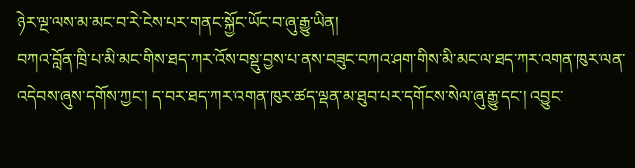ཉེར་ལྔ་ལས་མ་མང་བ་རེ་ངེས་པར་གནང་སྐྱོང་ཡོང་བ་ཞུ་རྒྱུ་ཡིན།
བཀའ་བློན་ཁྲི་པ་མི་མང་གིས་ཐད་ཀར་འོས་བསྡུ་བྱས་པ་ནས་བཟུང་བཀའ་ཤག་གིས་མི་མང་ལ་ཐད་ཀར་འགན་ཁུར་ལན་འདེབས་ཞུས་དགོས་ཀྱང་། ད་བར་ཐད་ཀར་འགན་ཁུར་ཚད་ལྡན་མ་ཐུབ་པར་དགོངས་སེལ་ཞུ་རྒྱུ་དང་། འབྱུང་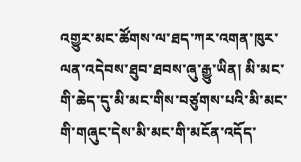འགྱུར་མང་ཚོགས་ལ་ཐད་ཀར་འགན་ཁུར་ལན་འདེབས་ཐུབ་ཐབས་ཞུ་རྒྱུ་ཡིན། མི་མང་གི་ཆེད་དུ་མི་མང་གིས་བཙུགས་པའི་མི་མང་གི་གཞུང་དེས་མི་མང་གི་མངོན་འདོད་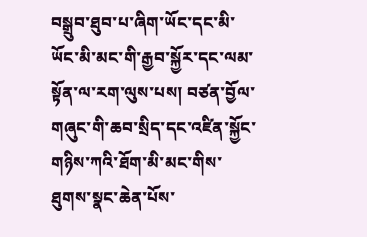བསྒྲུབ་ཐུབ་པ་ཞིག་ཡོང་དང་མི་ཡོང་མི་མང་གི་རྒྱབ་སྐྱོར་དང་ལམ་སྟོན་ལ་རག་ལུས་པས། བཙན་བྱོལ་གཞུང་གི་ཆབ་སྲིད་དང་འཛིན་སྐྱོང་གཉིས་ཀའི་ཐོག་མི་མང་གིས་ཐུགས་སྣང་ཆེན་པོས་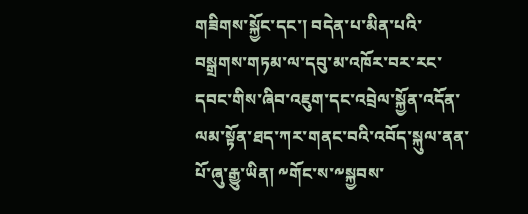གཟིགས་སྐྱོང་དང་། བདེན་པ་མིན་པའི་བསྒྲགས་གཏམ་ལ་དབུ་མ་འཁོར་བར་རང་དབང་གིས་ཞིབ་འཇུག་དང་འབྲེལ་སྐྱོན་འདོན་ལམ་སྟོན་ཐད་ཀར་གནང་བའི་འབོད་སྐུལ་ནན་པོ་ཞུ་རྒྱུ་ཡིན། ༸གོང་ས་༸སྐྱབས་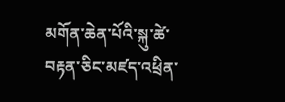མགོན་ཆེན་པོའི་སྐུ་ཚེ་བརྟན་ཅིང་མཛད་འཕྲིན་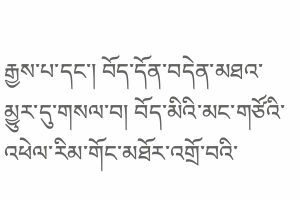རྒྱས་པ་དང་། བོད་དོན་བདེན་མཐའ་མྱུར་དུ་གསལ་བ། བོད་མིའི་མང་གཙོའི་འཕེལ་རིམ་གོང་མཐོར་འགྲོ་བའི་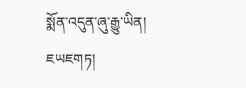སྨོན་འདུན་ཞུ་རྒྱུ་ཡིན། ཇཡཇགཏ།